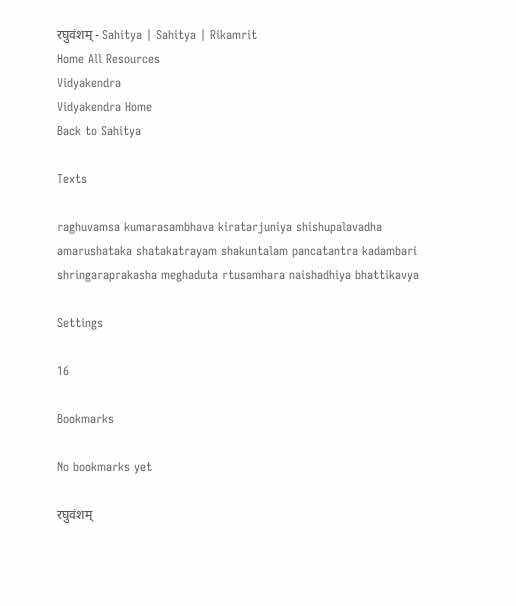रघुवंशम् - Sahitya | Sahitya | Rikamrit
Home All Resources
Vidyakendra
Vidyakendra Home
Back to Sahitya

Texts

raghuvamsa kumarasambhava kiratarjuniya shishupalavadha amarushataka shatakatrayam shakuntalam pancatantra kadambari shringaraprakasha meghaduta rtusamhara naishadhiya bhattikavya

Settings

16

Bookmarks

No bookmarks yet

रघुवंशम्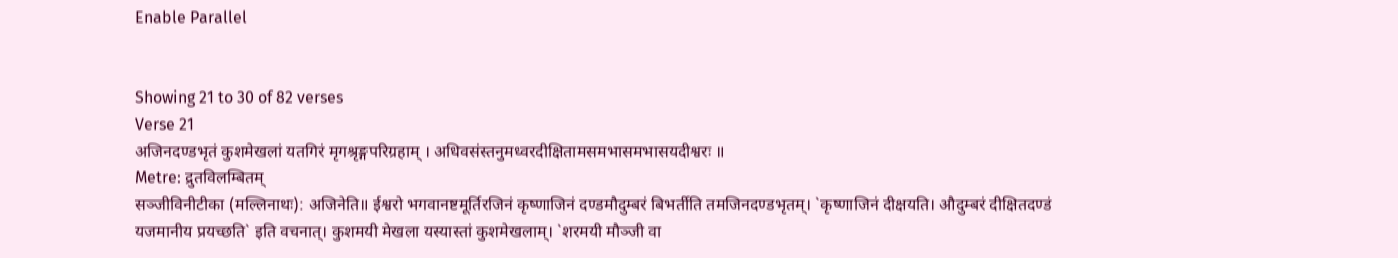Enable Parallel


Showing 21 to 30 of 82 verses
Verse 21
अजिनदण्डभृतं कुशमेखलां यतगिरं मृगश्रृङ्गपरिग्रहाम् । अधिवसंस्तनुमध्वरदीक्षितामसमभासमभासयदीश्वरः ॥
Metre: द्रुतविलम्बितम्
सञ्जीविनीटीका (मल्लिनाथः): अजिनेति॥ ईश्वरो भगवानष्टमूर्तिरजिनं कृष्णाजिनं दण्डमौदुम्बरं बिभर्तीति तमजिनदण्डभृतम्। `कृष्णाजिनं दीक्षयति। औदुम्बरं दीक्षितदण्डं यजमानीय प्रयच्छति` इति वचनात्। कुशमयी मेखला यस्यास्तां कुशमेखलाम्। `शरमयी मौञ्जी वा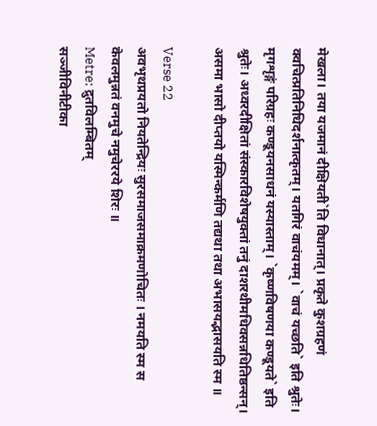मेखला। तया यजमानं दीक्षियती`ति विधानात्। प्रकृते कुशग्रहणं क्वचित्प्रतिनिधिदर्शनात्कृतम्। यतगिरं वाचंयमम्। `वाचं यच्छति` इति श्रुतेः। मृगशृङ्गं परिग्रहः कण्डूयनसाधनं यस्यास्ताम्। `कृष्णविषणया कण्डूयते` इति श्रुतेः। अध्वरदीक्षितां संस्कारविशेषयुक्तां तनुं दाशरथीमधिवसन्नधितिष्ठन्सन्। असमा भासो दीप्तयो यस्मिन्कर्मणि तद्यथा तथा अभासयद्भासयति स्म ॥

Verse 22
अवभृथप्रयतो नियतेन्द्रियः सुरसमाजसमाक्रमणोचितः । नमयति स्म स केवलमुन्नतं वनमुचे नमुचेररये शिरः ॥
Metre: द्रुतविलम्बितम्
सञ्जीविनीटीका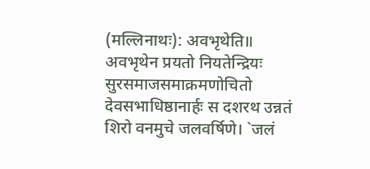(मल्लिनाथः): अवभृथेति॥ अवभृथेन प्रयतो नियतेन्द्रियः सुरसमाजसमाक्रमणोचितो देवसभाधिष्ठानार्हः स दशरथ उन्नतं शिरो वनमुचे जलवर्षिणे। `जलं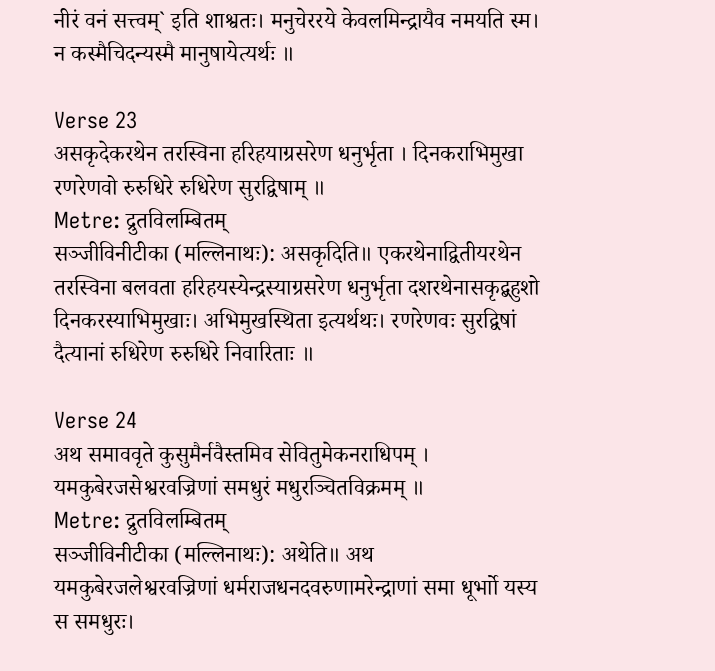नीरं वनं सत्त्वम्` इति शाश्वतः। मनुचेररये केवलमिन्द्रायैव नमयति स्म। न कस्मैचिदन्यस्मै मानुषायेत्यर्थः ॥

Verse 23
असकृदेकरथेन तरस्विना हरिहयाग्रसरेण धनुर्भृता । दिनकराभिमुखा रणरेणवो रुरुधिरे रुधिरेण सुरद्विषाम् ॥
Metre: द्रुतविलम्बितम्
सञ्जीविनीटीका (मल्लिनाथः): असकृदिति॥ एकरथेनाद्वितीयरथेन तरस्विना बलवता हरिहयस्येन्द्रस्याग्रसरेण धनुर्भृता दशरथेनासकृद्बहुशो दिनकरस्याभिमुखाः। अभिमुखस्थिता इत्यर्थथः। रणरेणवः सुरद्विषां दैत्यानां रुधिरेण रुरुधिरे निवारिताः ॥

Verse 24
अथ समाववृते कुसुमैर्नवैस्तमिव सेवितुमेकनराधिपम् । यमकुबेरजसेश्वरवज्रिणां समधुरं मधुरञ्चितविक्रमम् ॥
Metre: द्रुतविलम्बितम्
सञ्जीविनीटीका (मल्लिनाथः): अथेति॥ अथ यमकुबेरजलेश्वरवज्रिणां धर्मराजधनदवरुणामरेन्द्राणां समा धूर्भाो यस्य स समधुरः।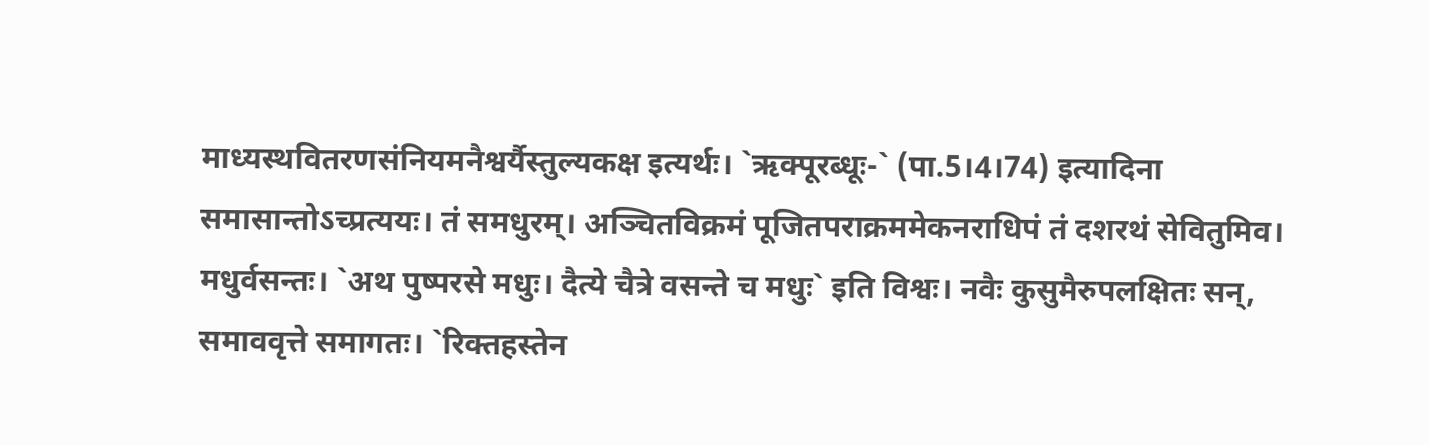माध्यस्थवितरणसंनियमनैश्वर्यैस्तुल्यकक्ष इत्यर्थः। `ऋक्पूरब्धूः-` (पा.5।4।74) इत्यादिना समासान्तोऽच्प्रत्ययः। तं समधुरम्। अञ्चितविक्रमं पूजितपराक्रममेकनराधिपं तं दशरथं सेवितुमिव। मधुर्वसन्तः। `अथ पुष्परसे मधुः। दैत्ये चैत्रे वसन्ते च मधुः` इति विश्वः। नवैः कुसुमैरुपलक्षितः सन्, समाववृत्ते समागतः। `रिक्तहस्तेन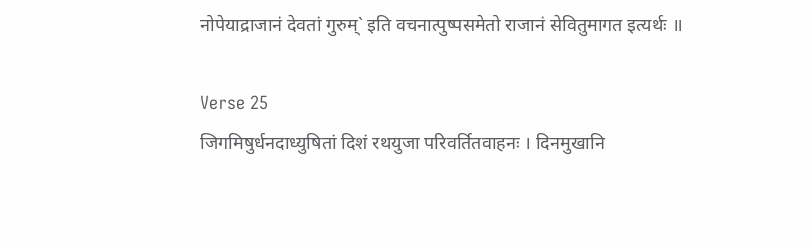नोपेयाद्राजानं देवतां गुरुम्` इति वचनात्पुष्पसमेतो राजानं सेवितुमागत इत्यर्थः ॥

Verse 25
जिगमिषुर्धनदाध्युषितां दिशं रथयुजा परिवर्तितवाहनः । दिनमुखानि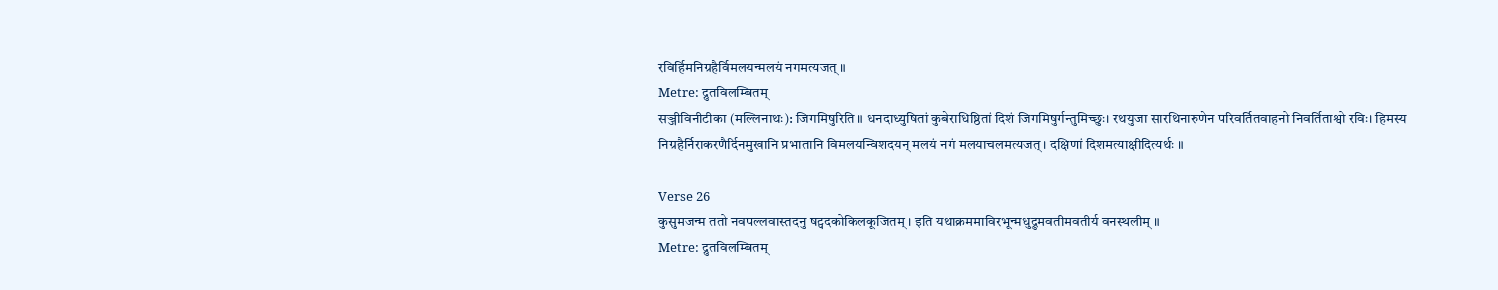रविर्हिमनिग्रहैर्विमलयन्मलयं नगमत्यजत् ॥
Metre: द्रुतविलम्बितम्
सञ्जीविनीटीका (मल्लिनाथः): जिगमिषुरिति॥ धनदाध्युषितां कुबेराधिष्ठितां दिशं जिगमिषुर्गन्तुमिच्छुः। रथयुजा सारथिनारुणेन परिवर्तितवाहनो निवर्तिताश्वो रविः। हिमस्य निग्रहैर्निराकरणैर्दिनमुखानि प्रभातानि विमलयन्विशदयन् मलयं नगं मलयाचलमत्यजत्। दक्षिणां दिशमत्याक्षीदित्यर्थः ॥

Verse 26
कुसुमजन्म ततो नवपल्लवास्तदनु षट्पदकोकिलकूजितम् । इति यथाक्रममाविरभून्मधुद्रुमवतीमवतीर्य वनस्थलीम् ॥
Metre: द्रुतविलम्बितम्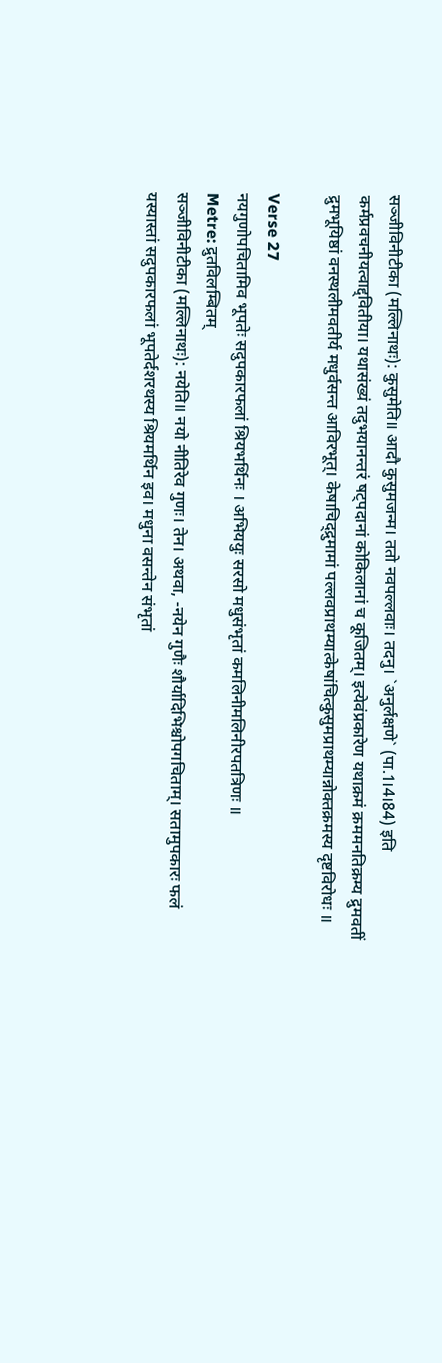सञ्जीविनीटीका (मल्लिनाथः): कुसुमेति॥ आदौ कुसुमजन्म। ततो नवपल्लवाः। तदनु। `अनुर्लक्षणे` (पा.1।4।84) इति कर्मप्रवचनीयत्वाद्द्वितीया। यथासंख्यं तदुभयानन्तरं षट्पदानां कोकिलानां च कूजितम्। इत्येवंप्रकारेण यथाक्रमं क्रममनतिक्रम्य द्रुमवतीं द्रुमभूयिष्ठां वनस्थलीमवतीर्य मधुर्वसन्त आविरभूत्। केषाचिद्द्रुमामां पल्लवप्राथम्यात्केषांचित्कुसुमप्राथम्यान्नोक्तक्रमस्य दृष्टविरोधः ॥

Verse 27
नयगुणोपचितामिव भूपतेः सदुपकारफलां श्रियभर्थिनः । अभिययुः सरसो मधुसंभृतां कमलिनीमलिनीरपतत्रिणः ॥
Metre: द्रुतविलम्बितम्
सञ्जीविनीटीका (मल्लिनाथः): नयेति॥ नयो नीतिरेव गुणः। तेन। अथवा, -नयेन गुणैः शौर्यादिभिश्चोपगचिताम्। सतामुपकारः फलं यस्यास्तां सदुपकारफलां भूपतेर्दशरथस्य श्रियमर्थिन इव। मधुना वसन्तेन संभृतां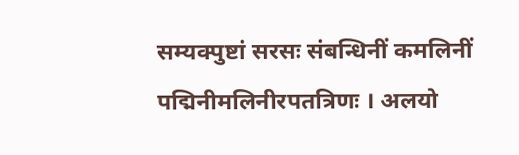सम्यक्पुष्टां सरसः संबन्धिनीं कमलिनीं पद्मिनीमलिनीरपतत्रिणः । अलयो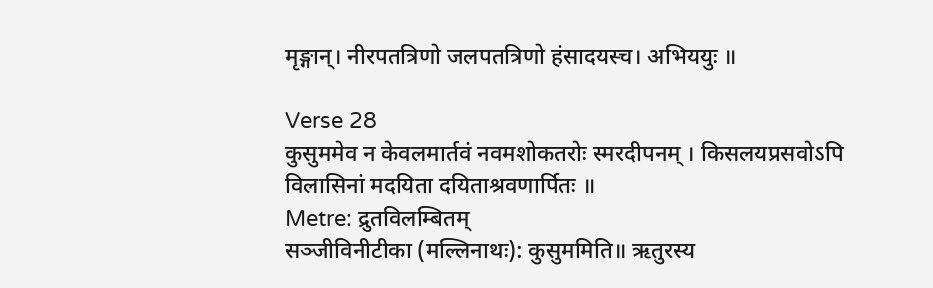मृङ्गान्। नीरपतत्रिणो जलपतत्रिणो हंसादयस्च। अभिययुः ॥

Verse 28
कुसुममेव न केवलमार्तवं नवमशोकतरोः स्मरदीपनम् । किसलयप्रसवोऽपि विलासिनां मदयिता दयिताश्रवणार्पितः ॥
Metre: द्रुतविलम्बितम्
सञ्जीविनीटीका (मल्लिनाथः): कुसुममिति॥ ऋतुरस्य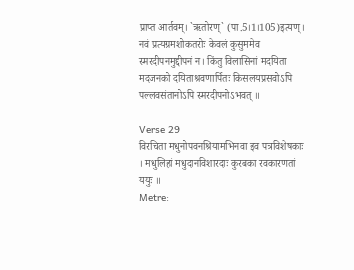प्राप्त आर्तवम्। `ऋतोरण्` (पा.5।1।105)इत्यण्। नवं प्रत्यग्रमशोकतरोः केवलं कुसुममेव स्मरदीपनमुद्दीपनं न। किंतु विलासिनां मदयिता मदजनको दयिताश्रवणार्पितः किसलयप्रसवोऽपि पल्लवसंतानोऽपि स्मरदीपनोऽभवत् ॥

Verse 29
विरचिता मधुनोपवनश्रियामभिनवा इव पत्रविशेषकाः । मधुलिहां मधुदानविशारदाः कुरबका रवकारणतां ययुः ॥
Metre: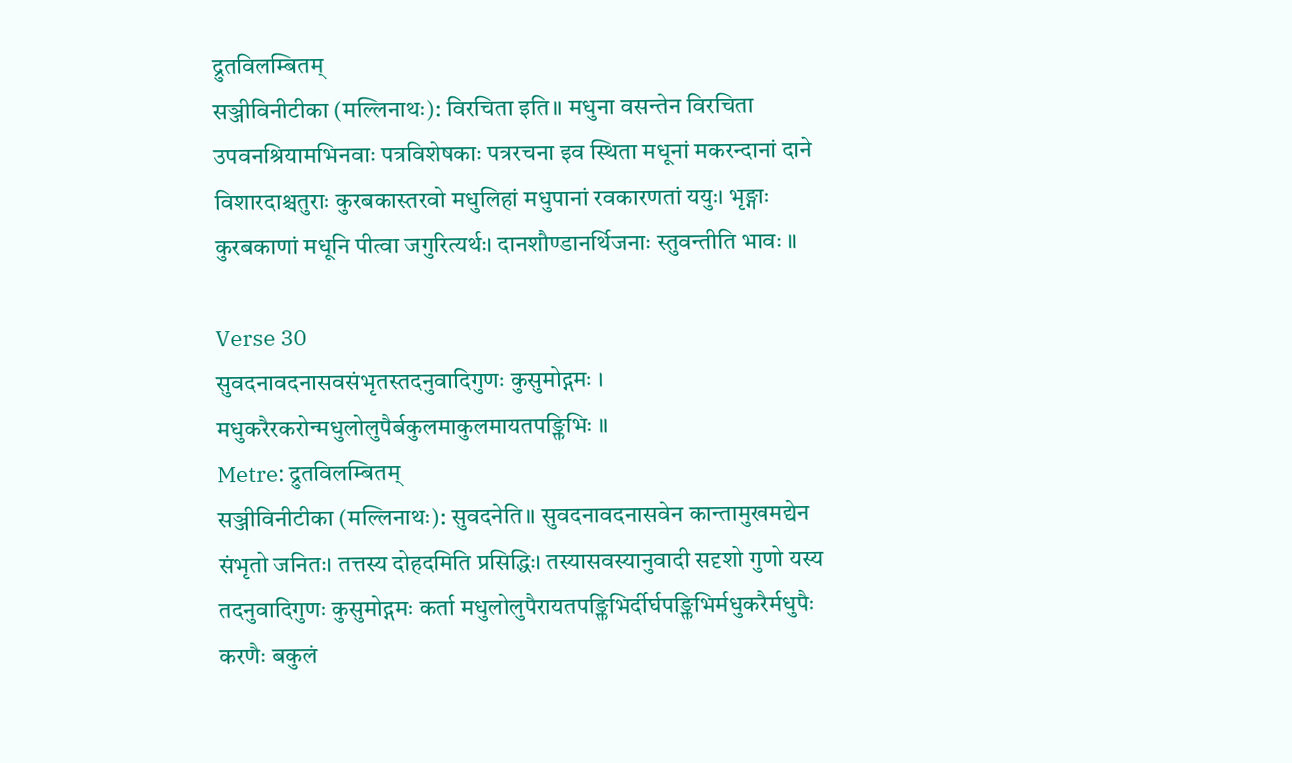द्रुतविलम्बितम्
सञ्जीविनीटीका (मल्लिनाथः): विरचिता इति॥ मधुना वसन्तेन विरचिता उपवनश्रियामभिनवाः पत्रविशेषकाः पत्ररचना इव स्थिता मधूनां मकरन्दानां दाने विशारदाश्चतुराः कुरबकास्तरवो मधुलिहां मधुपानां रवकारणतां ययुः। भृङ्गाः कुरबकाणां मधूनि पीत्वा जगुरित्यर्थः। दानशौण्डानर्थिजनाः स्तुवन्तीति भावः ॥

Verse 30
सुवदनावदनासवसंभृतस्तदनुवादिगुणः कुसुमोद्गमः । मधुकरैरकरोन्मधुलोलुपैर्बकुलमाकुलमायतपङ्क्तिभिः ॥
Metre: द्रुतविलम्बितम्
सञ्जीविनीटीका (मल्लिनाथः): सुवदनेति॥ सुवदनावदनासवेन कान्तामुखमद्येन संभृतो जनितः। तत्तस्य दोहदमिति प्रसिद्धिः। तस्यासवस्यानुवादी सदृशो गुणो यस्य तदनुवादिगुणः कुसुमोद्गमः कर्ता मधुलोलुपैरायतपङ्क्तिभिर्दीर्घपङ्क्तिभिर्मधुकरैर्मधुपैः करणैः बकुलं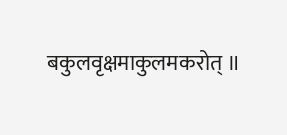बकुलवृक्षमाकुलमकरोत् ॥